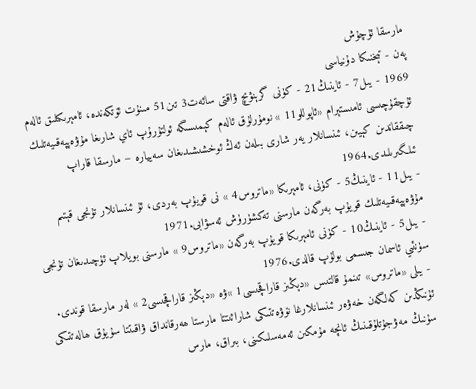مارسقا ئۇچۇش
پەن - تېخنىكا دۇنياسى
1969 - يىل7 - ئاينىڭ21 - كۈنى گرېنۋىچ ۋاقتى سائەت3 تىن51 مىنۇت ئۆتكەندە، ئامېرىكىلىق ئالەم ئۇچقۇچىسى ئامىستېرام «ئاپوللو11 » نومۇرلۇق ئالەم كېمىسىگە ئولتۇرۇپ ئاي شارىغا مۇۋەپپەقىيەتلىك چىققاندىن كېيىن، ئىنسانلار يەر شارى بىلەن ئەڭ ئوخشىشىدىغان سەييارە − مارسقا قاراپ ئىلگىرىلىدى.1964
- يىل11 - ئاينىڭ5 - كۈنى، ئامېرىكا «ماتروس4 » نى قويۇپ بەردى، ئۇ ئىنسانلار تۇنجى قېتىم مۇۋەپپەقىيەتلىك قويۇپ بەرگەن مارسنى تەكشۈرۈش ئەسۋابى.1971
- يىل5 - ئاينىڭ10 - كۈنى ئامېرىكا قويۇپ بەرگەن «ماتروس9 » مارسنى بويلاپ ئۇچىدىغان تۇنجى سۈنئىي ئاسمان جىسمى بولۇپ قالدى.1976
- يىلى «ماتروس» تىنمۇ قالتىس «دېڭىز قاراقچىسى1 »ۋە «دېڭىز قاراقچىسى2 » لەر مارسقا قوندى. ئۇنىڭدىن كەلگەن خەۋەر ئىنسانلارغا نۆۋەتتىكى شارائىتتا مارستا ھەرقانداق ۋاقىتتا سۇيۇق ھالەتتىكى سۇنىڭ مەۋجۇتلۇقىنىڭ ئانچە مۇمكىن ئەمەسلىكىنى، بىراق، مارس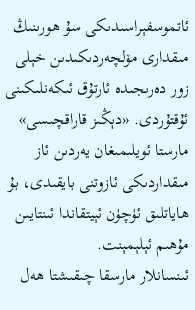ئاتموسفېراسىدىكى سۇ ھورىنىڭ مىقدارى مۆلچەردىكىدىن خېلى زور دەرىجىدە ئارتۇق ئىكەنلىكىنى ئۇقتۇردى. «دېڭىز قاراقچىسى» مارستا ئويلىمىغان يەردىن ئاز مىقداردىكى ئازوتنى بايقىدى، بۇ ھاياتلىق ئۈچۈن ئېيتقاندا ئىنتايىن مۇھىم ئېلېمېنت.
ئىنسانلار مارسقا چىقىشتا ھەل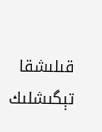قىلىشقا تېگىشلىك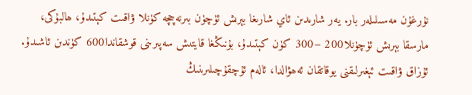نۇرغۇن مەسىلىلەر بار. يەر شارىدىن ئاي شارىغا بېرىش ئۈچۈن بىرنەچچە كۈنلا ۋاقىت كېتىدۇ، ھالبۇكى، مارسقا بېرىش ئۈچۈنلا200 −300 كۈن كېتىدۇ، بۇنىڭغا قايتىش سەپىرىنى قوشقاندا600 كۈندىن ئاشىدۇ. ئۇزاق ۋاقىت ئېغىرلىقنى يوقاتقان ئەھۋالدا، ئالەم ئۇچقۇچىلىرىنىڭ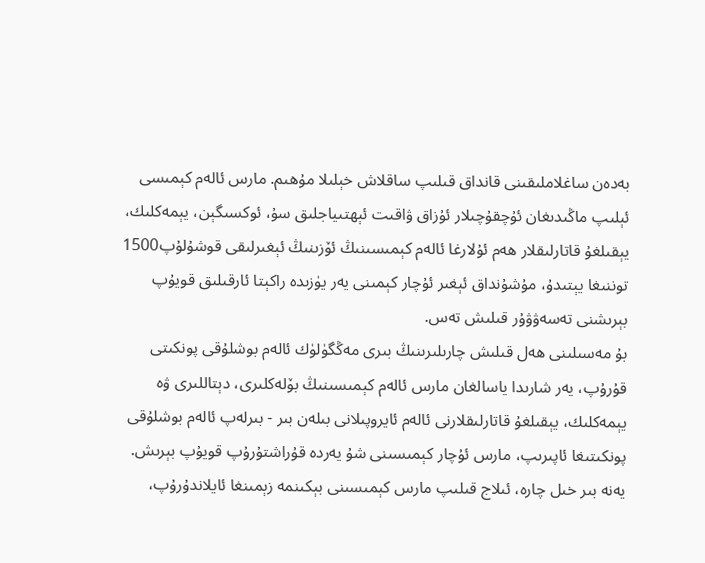بەدەن ساغلاملىقىنى قانداق قىلىپ ساقلاش خېلىلا مۇھىم. مارس ئالەم كېمىسى ئېلىپ ماڭىدىغان ئۇچقۇچىلار ئۇزاق ۋاقىت ئېھتىياجلىق سۇ، ئوكسىگېن، يېمەكلىك، يېقىلغۇ قاتارلىقلار ھەم ئۇلارغا ئالەم كېمىسىنىڭ ئۆزىنىڭ ئېغىرلىقى قوشۇلۇپ1500 توننىغا يېتىدۇ، مۇشۇنداق ئېغىر ئۇچار كېمىنى يەر يۈزىدە راكېتا ئارقىلىق قويۇپ بېرىشنى تەسەۋۋۇر قىلىش تەس.
بۇ مەسىلىنى ھەل قىلىش چارىلىرىنىڭ بىرى مەڭگۈلۈك ئالەم بوشلۇقى پونكىتى قۇرۇپ، يەر شارىدا ياسالغان مارس ئالەم كېمىسىنىڭ بۆلەكلىرى، دېتاللىرى ۋە يېمەكلىك، يېقىلغۇ قاتارلىقلارنى ئالەم ئايروپىلانى بىلەن بىر - بىرلەپ ئالەم بوشلۇقى پونكىتىغا ئاپىرىپ، مارس ئۇچار كېمىسىنى شۇ يەردە قۇراشتۇرۇپ قويۇپ بېرىش. يەنە بىر خىل چارە، ئىلاج قىلىپ مارس كېمىسىنى بېكىنمە زېمىنغا ئايلاندۇرۇپ،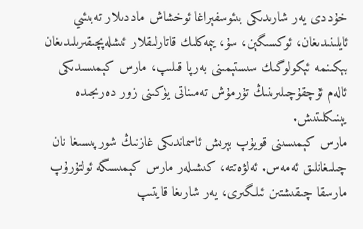خۇددى يەر شارىدىكى بىئوسفېراغا ئوخشاش ماددىلار تەبىئىي ئايلىنىدىغان، ئوكسىگېن، سۇ، يېمەكلىك قاتارلىقلار ئىشلەپچىقىرىلىدىغان بېكىنمە ئېكولوگىك سىستېمىنى بەرپا قىلىپ، مارس كېمىسىدىكى ئالەم ئۇچقۇچىلىرىنىڭ تۇرمۇش تەمىناتى يۈكىنى زور دەرىجىدە يېنىكلىتىش.
مارس كېمىسىنى قويۇپ بېرىش ئاسماندىكى غازنىڭ شورپىسىغا نان چىلىغانلىق ئەمەس. ئەلۋەتتە، كىشىلەر مارس كېمىسىگە ئولتۇرۇپ مارسقا چىقىشتىن ئىلگىرى، يەر شارىغا قايتىپ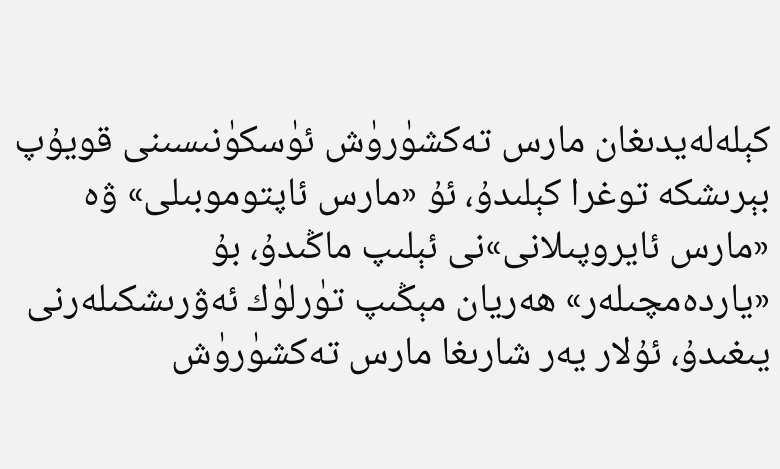كېلەلەيدىغان مارس تەكشۈرۈش ئۈسكۈنىسىنى قويۇپ بېرىشكە توغرا كېلىدۇ، ئۇ «مارس ئاپتوموبىلى» ۋە «مارس ئايروپىلانى»نى ئېلىپ ماڭىدۇ، بۇ «ياردەمچىلەر» ھەريان مېڭىپ تۈرلۈك ئەۋرىشكىلەرنى يىغىدۇ، ئۇلار يەر شارىغا مارس تەكشۈرۈش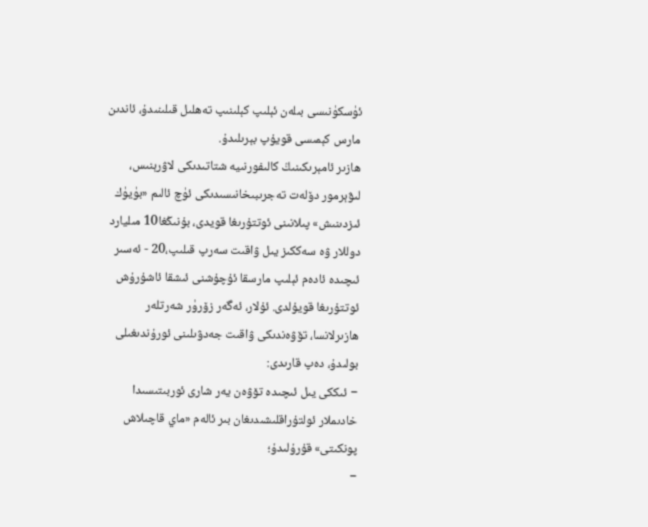ئۈسكۈنىسى بىلەن ئېلىپ كېلىنىپ تەھلىل قىلىنىدۇ، ئاندىن مارس كېمىسى قويۇپ بېرىلىدۇ.
ھازىر ئامېرىكىنىڭ كالىفورنىيە شتاتىدىكى لاۋرېنىس، لىۋېرمور دۆلەت تەجرىبىخانىسىدىكى ئۈچ ئالىم «بۈيۈك ئىزدىنىش» پىلانىنى ئوتتۇرىغا قويدى، بۇنىڭغا10 مىليارد دوللار ۋە سەككىز يىل ۋاقىت سەرپ قىلىپ،20 - ئەسىر ئىچىدە ئادەم ئېلىپ مارسقا ئۇچۇشنى ئىشقا ئاشۇرۇش ئوتتۇرىغا قويۇلدى. ئۇلار، ئەگەر زۆرۈر شەرتلەر ھازىرلانسا، تۆۋەندىكى ۋاقىت جەدۋىلىنى ئورۇندىغىلى بولىدۇ، دەپ قارىدى:
− ئىككى يىل ئىچىدە تۆۋەن يەر شارى ئوربىتىسىدا خادىملار ئولتۇراقلىشىدىغان بىر ئالەم «ماي قاچىلاش پونكىتى» قۇرۇلىدۇ؛
−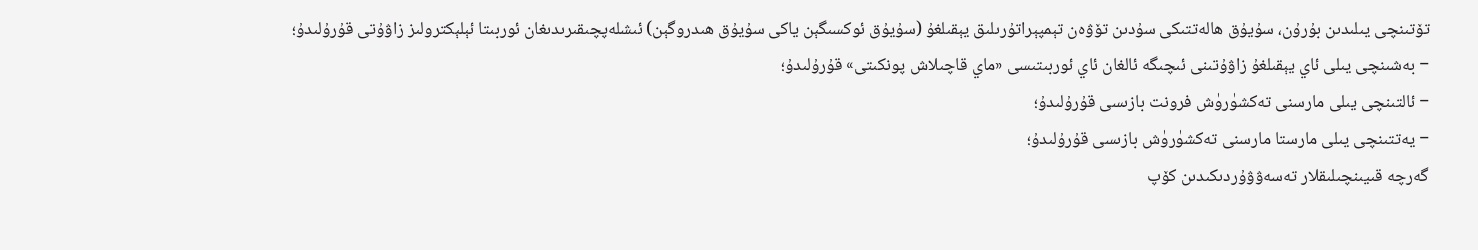تۆتىنچى يىلىدىن بۇرۇن، سۇيۇق ھالەتتىكى سۇدىن تۆۋەن تېمپېراتۇرىلىق يېقىلغۇ (سۇيۇق ئوكسىگېن ياكى سۇيۇق ھىدروگېن) ئىشلەپچىقىرىدىغان ئوربىتا ئېلېكترولىز زاۋۇتى قۇرۇلىدۇ؛
− بەشىنچى يىلى ئاي يېقىلغۇ زاۋۇتىنى ئىچىگە ئالغان ئاي ئوربىتىسى «ماي قاچىلاش پونكىتى» قۇرۇلىدۇ؛
− ئالتىنچى يىلى مارسنى تەكشۈرۈش فرونت بازىسى قۇرۇلىدۇ؛
− يەتتىنچى يىلى مارستا مارسنى تەكشۈرۈش بازىسى قۇرۇلىدۇ؛
گەرچە قىيىنچىلىقلار تەسەۋۋۇردىكىدىن كۆپ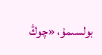بولسىمۇ، «چوڭ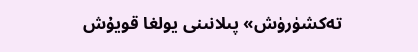تەكشۈرۈش» پىلانىنى يولغا قويۇش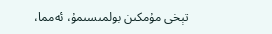تېخى مۇمكىن بولمىسىمۇ، ئەمما،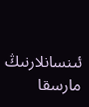ئىنسانلارنىڭ مارسقا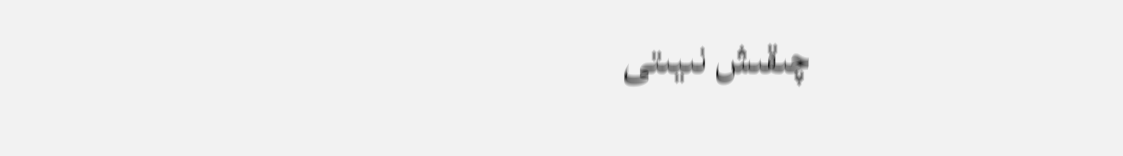چىقىش نىيىتى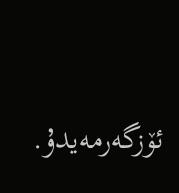ئۆزگەرمەيدۇ.